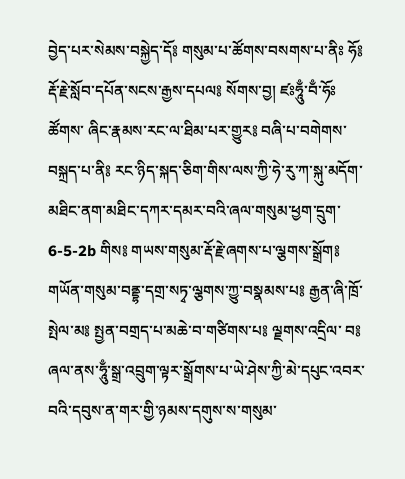བྱེད་པར་སེམས་བསྐྱེད་དོ༔ གསུམ་པ་ཚོགས་བསགས་པ་ནིཿ ཧོ༔ རྡོ་རྗེ་སློབ་དཔོན་སངས་རྒྱས་དཔལ༔ སོགས་བྱ། ཛཿཧཱུྃ་བྃ་ཧོཿ ཚོགས་ ཞིང་རྣམས་རང་ལ་ཐིམ་པར་གྱུར༔ བཞི་པ་བགེགས་བསྐྲད་པ་ནི༔ རང་ཉིད་སྐད་ཅིག་གིས་ལས་ཀྱི་ཧེ་རུ་ཀ་སྐུ་མདོག་མཐིང་ནག་མཐིང་དཀར་དམར་བའི་ཞལ་གསུམ་ཕྱག་དྲུག་ 6-5-2b གིས༔ གཡས་གསུམ་རྡོ་རྗེ་ཞགས་པ་ལྕགས་སྒྲོག༔ གཡོན་གསུམ་བནྡྷ་དགྲ་སཏྭ་ལྕགས་ཀྱུ་བསྣམས་པ༔ རྒྱན་ཞི་ཁྲོ་སྤེལ་མ༔ སྤྱན་བགྲད་པ་མཆེ་བ་གཙིགས་པ༔ ལྗགས་འདྲིལ་ བ༔ ཞལ་ནས་ཧཱུྃ་སྒྲ་འབྲུག་ལྟར་སྒྲོགས་པ་ཡེ་ཤེས་ཀྱི་མེ་དཔུང་འབར་བའི་དབུས་ན་གར་གྱི་ཉམས་དགུས་ས་གསུམ་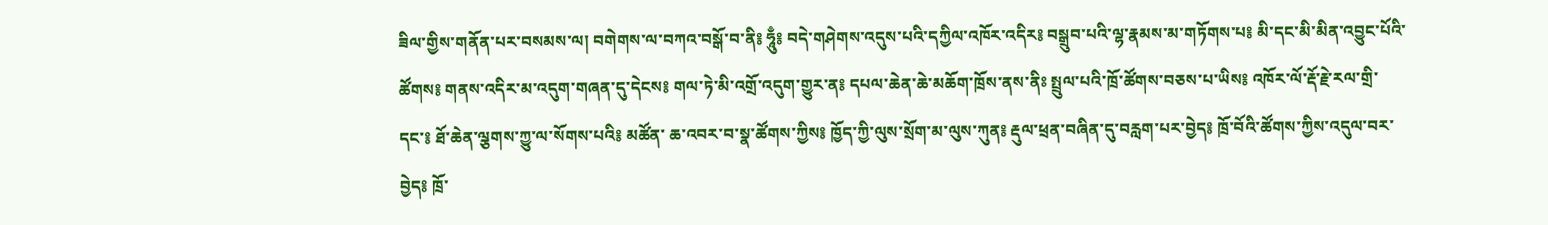ཟིལ་གྱིས་གནོན་པར་བསམས་ལ། བགེགས་ལ་བཀའ་བསྒོ་བ་ནི༔ ཧཱུྃ༔ བདེ་གཤེགས་འདུས་པའི་དཀྱིལ་འཁོར་འདིར༔ བསྒྲུབ་པའི་ལྷ་རྣམས་མ་གཏོགས་པ༔ མི་དང་མི་མིན་འབྱུང་པོའི་ཚོགས༔ གནས་འདིར་མ་འདུག་གཞན་དུ་དེངས༔ གལ་ཏེ་མི་འགྲོ་འདུག་གྱུར་ན༔ དཔལ་ཆེན་ཆེ་མཆོག་ཁྲོས་ནས་ནིཿ སྤྲུལ་པའི་ཁྲོ་ཚོགས་བཅས་པ་ཡིས༔ འཁོར་ལོ་རྡོ་རྗེ་རལ་གྲི་དང་༔ ཐོ་ཆེན་ལྕགས་ཀྱུ་ལ་སོགས་པའི༔ མཚོན་ ཆ་འབར་བ་སྣ་ཚོགས་ཀྱིས༔ ཁྱོད་ཀྱི་ལུས་སྲོག་མ་ལུས་ཀུན༔ རྡུལ་ཕྲན་བཞིན་དུ་བརླག་པར་བྱེད༔ ཁྲོ་བོའི་ཚོགས་ཀྱིས་འདུལ་བར་བྱེད༔ ཁྲོ་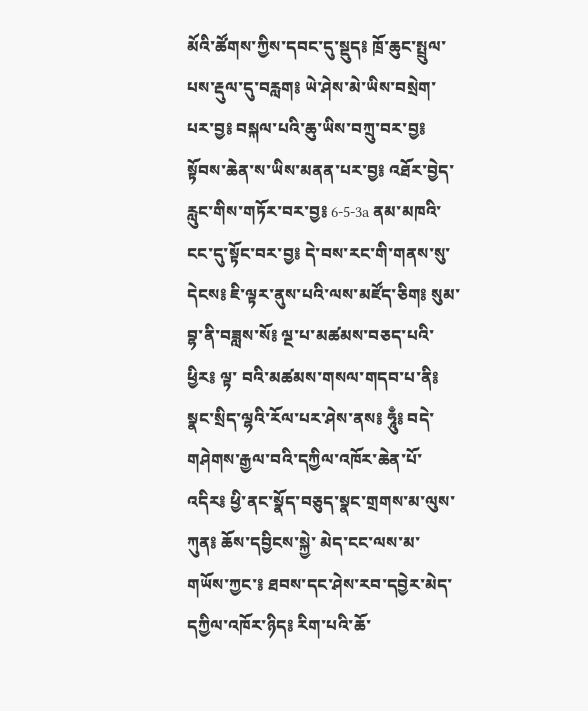མོའི་ཚོགས་ཀྱིས་དབང་དུ་སྡུད༔ ཁྲོ་ཆུང་སྤྲུལ་པས་རྡུལ་དུ་བརླག༔ ཡེ་ཤེས་མེ་ཡིས་བསྲེག་པར་བྱ༔ བསྐལ་པའི་ཆུ་ཡིས་བཀྲུ་བར་བྱ༔ སྟོབས་ཆེན་ས་ཡིས་མནན་པར་བྱ༔ འཐོར་བྱེད་རླུང་གིས་གཏོར་བར་བྱ༔ 6-5-3a ནམ་མཁའི་ངང་དུ་སྟོང་བར་བྱ༔ དེ་བས་རང་གི་གནས་སུ་དེངས༔ ཇི་ལྟར་ནུས་པའི་ལས་མཛོད་ཅིག༔ སུམ་བྷ་ནི་བཟླས་སོ༔ ལྔ་པ་མཚམས་བཅད་པའི་ཕྱིར༔ ལྟ་ བའི་མཚམས་གསལ་གདབ་པ་ནི༔ སྣང་སྲིད་ལྷའི་རོལ་པར་ཤེས་ནས༔ ཧཱུྃ༔ བདེ་གཤེགས་རྒྱལ་བའི་དཀྱིལ་འཁོར་ཆེན་པོ་འདིར༔ ཕྱི་ནང་སྣོད་བཅུད་སྣང་གྲགས་མ་ལུས་ཀུན༔ ཆོས་དབྱིངས་སྐྱེ་ མེད་ངང་ལས་མ་གཡོས་ཀྱང་༔ ཐབས་དང་ཤེས་རབ་དབྱེར་མེད་དཀྱིལ་འཁོར་ཉིད༔ རིག་པའི་ཆོ་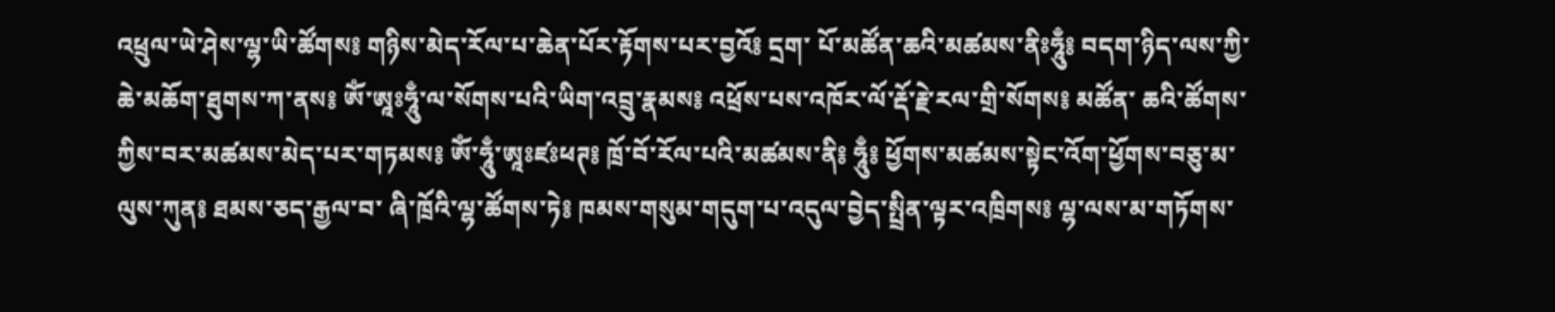འཕྲུལ་ཡེ་ཤེས་ལྷ་ཡི་ཚོགས༔ གཉིས་མེད་རོལ་པ་ཆེན་པོར་རྟོགས་པར་བྱའོ༔ དྲག་ པོ་མཚོན་ཆའི་མཚམས་ནིཿཧཱུྃ༔ བདག་ཉིད་ལས་ཀྱི་ཆེ་མཆོག་ཐུགས་ཀ་ནས༔ ཨོཾ་ཨཱཿཧཱུྃ་ལ་སོགས་པའི་ཡིག་འབྲུ་རྣམས༔ འཕྲོས་པས་འཁོར་ལོ་རྡོ་རྗེ་རལ་གྲི་སོགས༔ མཚོན་ ཆའི་ཚོགས་ཀྱིས་བར་མཚམས་མེད་པར་གཏམས༔ ཨོཾ་ཧཱུྃ་ཨཱཿཛཿཕཊ༔ ཁྲོ་བོ་རོལ་པའི་མཚམས་ནི༔ ཧཱུྃ༔ ཕྱོགས་མཚམས་སྟེང་འོག་ཕྱོགས་བཅུ་མ་ལུས་ཀུན༔ ཐམས་ཅད་རྒྱལ་བ་ ཞི་ཁྲོའི་ལྷ་ཚོགས་ཏེ༔ ཁམས་གསུམ་གདུག་པ་འདུལ་བྱེད་སྤྲིན་ལྟར་འཁྲིགས༔ ལྷ་ལས་མ་གཏོགས་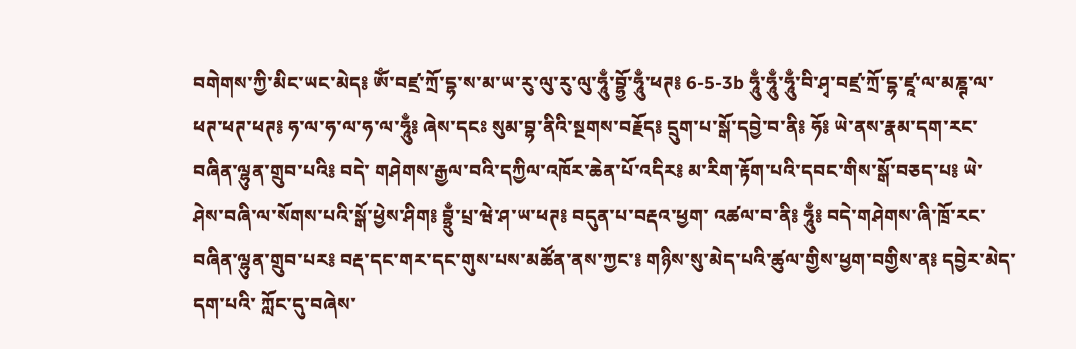བགེགས་ཀྱི་མིང་ཡང་མེད༔ ཨོཾ་བཛྲ་ཀྲོ་དྷ་ས་མ་ཡ་རུ་ལུ་རུ་ལུ་ཧཱུྃ་བྷྱོ་ཧཱུྃ་ཕཊ༔ 6-5-3b ཧཱུྃ་ཧཱུྃ་ཧཱུྃ་བི་ཤྭ་བཛྲ་ཀྲོ་དྷ་ཛཱ་ལ་མཎྚ་ལ་ཕཊ་ཕཊ་ཕཊ༔ ཧ་ལ་ཧ་ལ་ཧ་ལ་ཧཱུྃ༔ ཞེས་དངཿ སུམ་བྷ་ནིའི་སྔགས་བརྗོད༔ དྲུག་པ་སྒོ་དབྱེ་བ་ནི༔ ཧོ༔ ཡེ་ནས་རྣམ་དག་རང་བཞིན་ལྷུན་གྲུབ་པའི༔ བདེ་ གཤེགས་རྒྱལ་བའི་དཀྱིལ་འཁོར་ཆེན་པོ་འདིར༔ མ་རིག་རྟོག་པའི་དབང་གིས་སྒོ་བཅད་པ༔ ཡེ་ཤེས་བཞི་ལ་སོགས་པའི་སྒོ་ཕྱེས་ཤིག༔ བྷྲུྃ་པྲ་ཝེ་ཤ་ཡ་ཕཊ༔ བདུན་པ་བརྡའ་ཕྱག་ འཚལ་བ་ནི༔ ཧཱུྃ༔ བདེ་གཤེགས་ཞི་ཁྲོ་རང་བཞིན་ལྷུན་གྲུབ་པར༔ བརྡ་དང་གར་དང་གུས་པས་མཚོན་ནས་ཀྱང་༔ གཉིས་སུ་མེད་པའི་ཚུལ་གྱིས་ཕྱག་བགྱིས་ན༔ དབྱེར་མེད་དག་པའི་ ཀློང་དུ་བཞེས་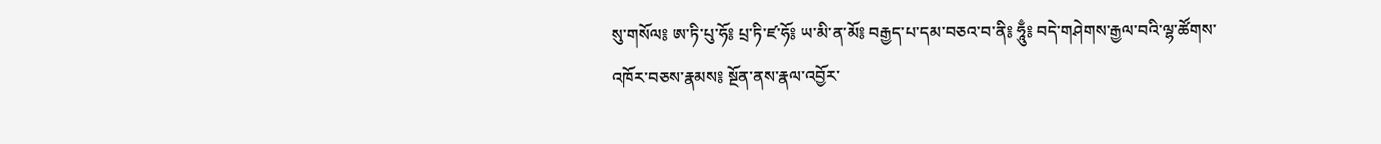སུ་གསོལ༔ ཨ་ཏི་པུ་ཧོ༔ པྲ་ཏི་ཛ་ཧོ༔ ཡ་མི་ན་མོ༔ བརྒྱད་པ་དམ་བཅའ་བ་ནི༔ ཧཱུྃ༔ བདེ་གཤེགས་རྒྱལ་བའི་ལྷ་ཚོགས་འཁོར་བཅས་རྣམས༔ སྔོན་ནས་རྣལ་འབྱོར་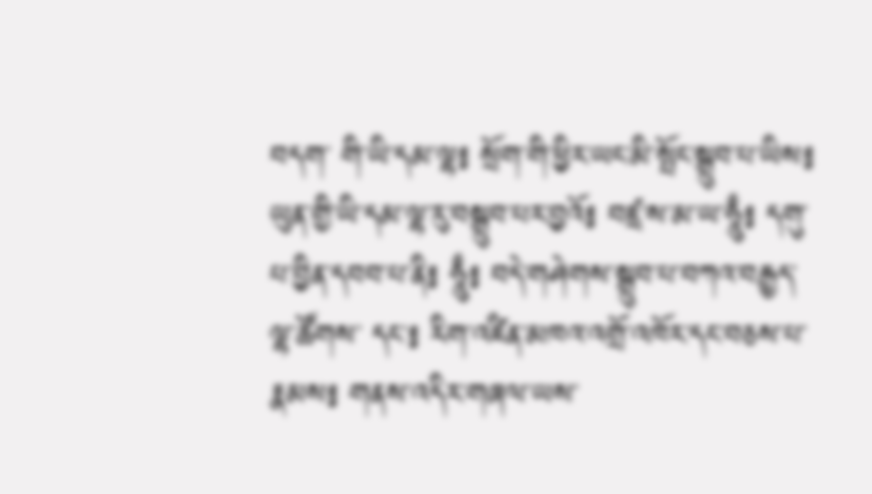བདག་ གི་ཡི་དམ་ལྷ༔ སྲོག་གི་ཕྱིར་ཡང་མི་སྤོང་སྒྲུབ་པ་ཡིས༔ ཡུན་གྱི་ཡི་དམ་ལྷ་རུ་བསྒྲུབ་པར་བྱའོ༔ བཛྲ་ས་མ་ཡ་ཧཱུྃ༔ དགུ་པ་བྱིན་དབབ་པ་ནི༔ ཧཱུྃ༔ བདེ་གཤེགས་སྒྲུབ་པ་བཀའ་བརྒྱད་ལྷ་ཚོགས་ དང་༔ རིག་འཛིན་མཁའ་འགྲོ་འཁོར་དང་བཅས་པ་རྣམས༔ གནས་འདིར་གཞལ་ཡས་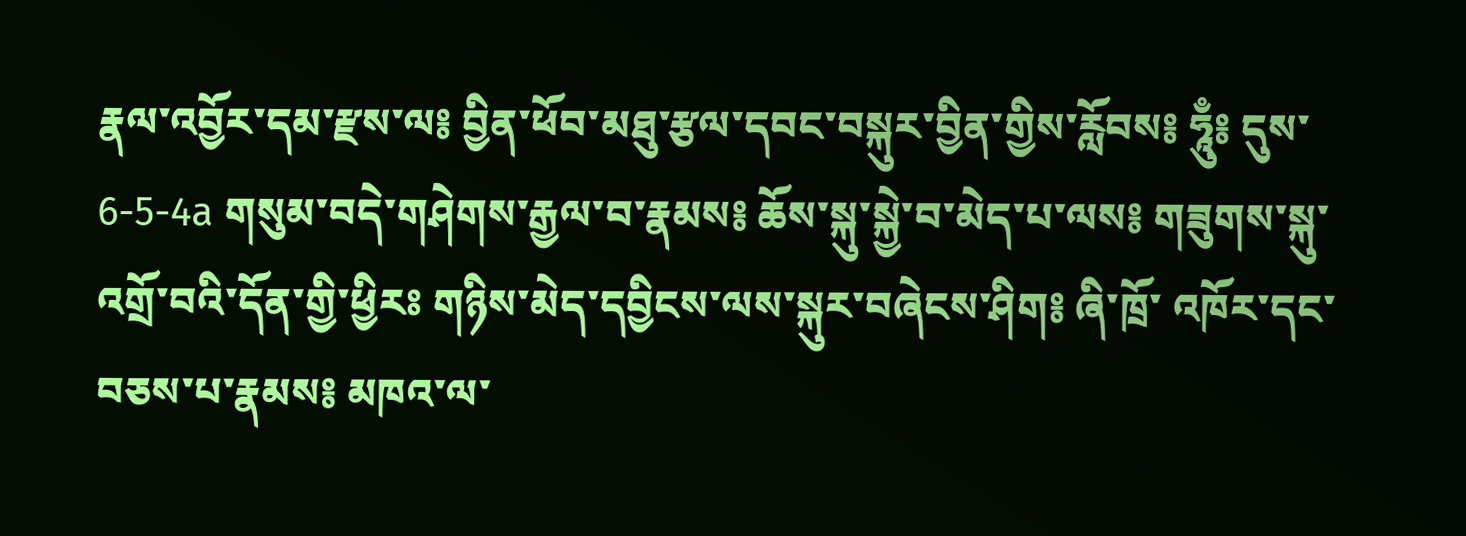རྣལ་འབྱོར་དམ་རྫས་ལ༔ བྱིན་ཕོབ་མཐུ་རྩལ་དབང་བསྐུར་བྱིན་གྱིས་རློབས༔ ཧཱུྃ༔ དུས་ 6-5-4a གསུམ་བདེ་གཤེགས་རྒྱལ་བ་རྣམས༔ ཆོས་སྐུ་སྐྱེ་བ་མེད་པ་ལས༔ གཟུགས་སྐུ་འགྲོ་བའི་དོན་གྱི་ཕྱིརཿ གཉིས་མེད་དབྱིངས་ལས་སྐུར་བཞེངས་ཤིག༔ ཞི་ཁྲོ་ འཁོར་དང་བཅས་པ་རྣམས༔ མཁའ་ལ་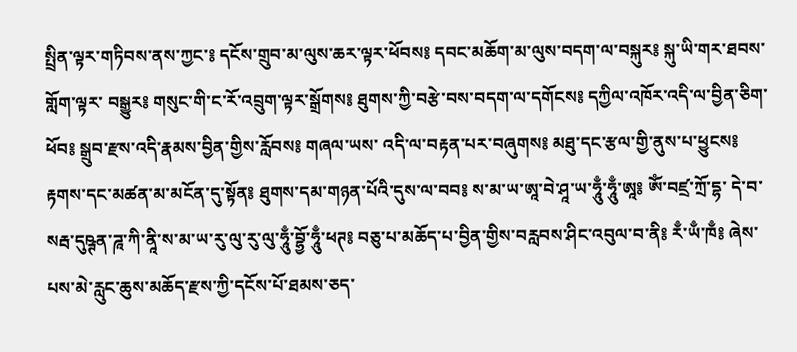སྤྲིན་ལྟར་གཏིབས་ནས་ཀྱང་༔ དངོས་གྲུབ་མ་ལུས་ཆར་ལྟར་ཕོབས༔ དབང་མཆོག་མ་ལུས་བདག་ལ་བསྐུར༔ སྐུ་ཡི་གར་ཐབས་གློག་ལྟར་ བསྒྱུར༔ གསུང་གི་ང་རོ་འབྲུག་ལྟར་སྒྲོགས༔ ཐུགས་ཀྱི་བརྩེ་བས་བདག་ལ་དགོངས༔ དཀྱིལ་འཁོར་འདི་ལ་བྱིན་ཅིག་ཕོབ༔ སྒྲུབ་རྫས་འདི་རྣམས་བྱིན་གྱིས་རློབས༔ གཞལ་ཡས་ འདི་ལ་བརྟན་པར་བཞུགས༔ མཐུ་དང་རྩལ་གྱི་ནུས་པ་ཕྱུངས༔ རྟགས་དང་མཚན་མ་མངོན་དུ་སྟོན༔ ཐུགས་དམ་གཉན་པོའི་དུས་ལ་བབ༔ ས་མ་ཡ་ཨཱ་བེ་ཤཱ་ཡ་ཧཱུྃ་ཧཱུྃ་ཨཱ༔ ཨོཾ་བཛྲ་ཀྲོ་དྷ་ དེ་བ་སརྦ་དུཥྚན་ཌཱ་ཀི་ནཱི་ས་མ་ཡ་རུ་ལུ་རུ་ལུ་ཧཱུྃ་བྷྱོ་ཧཱུྃ་ཕཊ༔ བཅུ་པ་མཆོད་པ་བྱིན་གྱིས་བརླབས་ཤིང་འབུལ་བ་ནི༔ རྃ་ཡྃ་ཁྃ༔ ཞེས་པས་མེ་རླུང་ཆུས་མཆོད་རྫས་ཀྱི་དངོས་པོ་ཐམས་ཅད་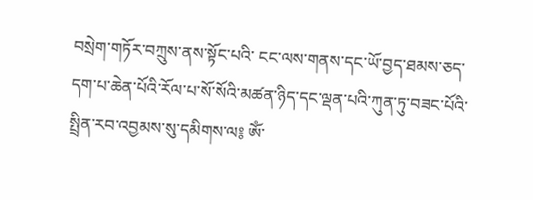བསྲེག་གཏོར་བཀྲུས་ནས་སྟོང་པའི་ ངང་ལས་གནས་དང་ཡོ་བྱད་ཐམས་ཅད་དག་པ་ཆེན་པོའི་རོལ་པ་སོ་སོའི་མཚན་ཉིད་དང་ལྡན་པའི་ཀུན་ཏུ་བཟང་པོའི་སྤྲིན་རབ་འབྱམས་སུ་དམིགས་ལ༔ ཨོཾ་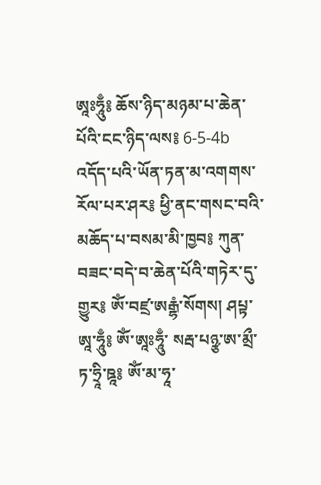ཨཱཿཧཱུྃ༔ ཆོས་ཉིད་མཉམ་པ་ཆེན་པོའི་ངང་ཉིད་ལས༔ 6-5-4b འདོད་པའི་ཡོན་ཏན་མ་འགགས་རོལ་པར་ཤར༔ ཕྱི་ནང་གསང་བའི་མཆོད་པ་བསམ་མི་ཁྱབ༔ ཀུན་བཟང་བདེ་བ་ཆེན་པོའི་གཏེར་དུ་གྱུར༔ ཨོཾ་བཛྲ་ཨརྒྷཾ་སོགས། ཤཔྟ་ཨཱ་ཧཱུྃ༔ ཨོཾ་ཨཱཿཧཱུྃ་ སརྦ་པཉྩ་ཨ་མྲྀ་ཏ་ཧྲཱི་ཋཱ༔ ཨོཾ་མ་ཧཱ་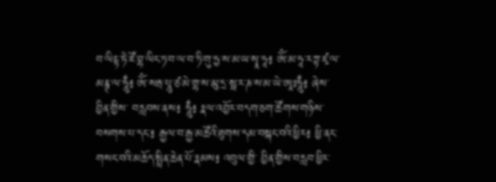བ་ལིངྟ་ཏེ་ཛོ་བྷ་ལིང་ཏ་བ་ལ་བ་ཏི་གུ་ཧྱ་ས་མ་ཡ་སྭཱ་ཧཱ༔ ཨོཾ་མ་ཧཱ་རཀྟ་ཛྭ་ལ་མཎྚ་ལ་ཧཱུྃ༔ ཨོཾ་སརྦ་པཱུ་ཙ་མེ་གྷ་ས་མུ་དྲ་སྥ་ར་ཎ་ས་མ་ཡེ་ཨཱཿཧཱུྃ༔ ཞེས་བྱིན་གྱིས་ བརླབས་ནས༔ ཧཱུྃ༔ རྣལ་འབྱོར་བདག་ཅག་ཚོགས་གཉིས་བསགས་པ་དང་༔ རྒྱལ་བ་རྒྱ་མཚོའི་ཐུགས་དམ་བསྐང་བའི་ཕྱིར༔ ཕྱི་ནང་གསང་བའི་མཆོད་སྤྲིན་ཆེན་པོ་རྣམས༔ འབུལ་གྱི་ བྱིན་གྱིས་བརླབ་ཕྱིར་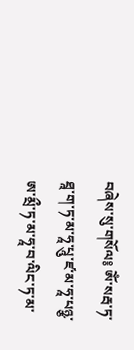བཞེས་སུ་གསོལ༔ ཨོཾ་སརྦ་ཏ་ཐཱ་ག་ཏ་མ་ཧཱ་པཱུ་ཛ་མ་ཧཱ་པཉྩ་ཨ་མྲྀ་ཏ་མ་ཧཱ་བ་ལིང་ཏ་མ་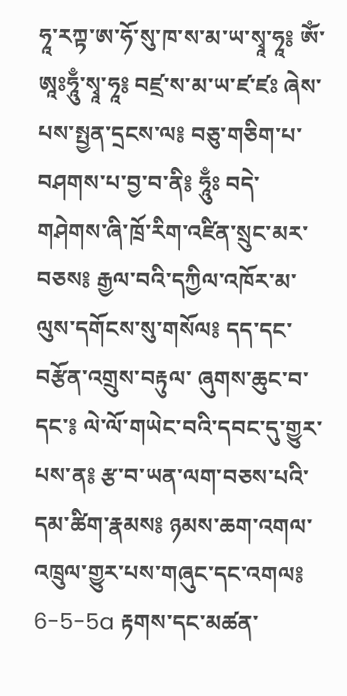ཧཱ་རཀྟ་ཨ་ཧོ་སུ་ཁ་ས་མ་ཡ་སྭཱ་ཧཱ༔ ཨོཾ་ཨཱཿཧཱུྃ་སྭཱ་ཧཱ༔ བཛྲ་ས་མ་ཡ་ཛ་ཛཿ ཞེས་པས་སྤྱན་དྲངས་ལ༔ བཅུ་གཅིག་པ་བཤགས་པ་བྱ་བ་ནི༔ ཧཱུྃཿ བདེ་གཤེགས་ཞི་ཁྲོ་རིག་འཛིན་སྲུང་མར་བཅས༔ རྒྱལ་བའི་དཀྱིལ་འཁོར་མ་ལུས་དགོངས་སུ་གསོལ༔ དད་དང་བརྩོན་འགྲུས་བརྟུལ་ ཞུགས་ཆུང་བ་དང་༔ ལེ་ལོ་གཡེང་བའི་དབང་དུ་གྱུར་པས་ན༔ རྩ་བ་ཡན་ལག་བཅས་པའི་དམ་ཚིག་རྣམས༔ ཉམས་ཆག་འགལ་འཁྲུལ་གྱུར་པས་གཞུང་དང་འགལ༔ 6-5-5a རྟགས་དང་མཚན་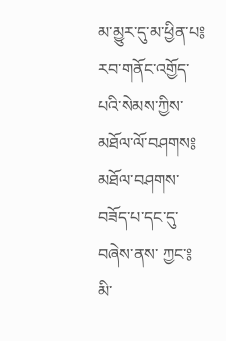མ་མྱུར་དུ་མ་ཕྱིན་པ༔ རབ་གནོང་འགྱོད་པའི་སེམས་ཀྱིས་མཐོལ་ལོ་བཤགས༔ མཐོལ་བཤགས་བཟོད་པ་དང་དུ་བཞེས་ནས་ ཀྱང་༔ མི་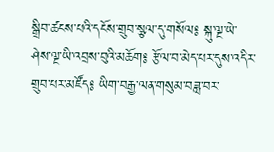སྒྲིབ་ཚངས་པའི་དངོས་གྲུབ་སྩལ་དུ་གསོལ༔ སྐུ་ལྔ་ཡེ་ཤེས་ལྔ་ཡི་འབྲས་བུའི་མཆོག༔ རྩོལ་བ་མེད་པར་དུས་འདིར་གྲུབ་པར་མཛོད༔ ཡིག་བརྒྱ་ལན་གསུམ་བཟླ་བར་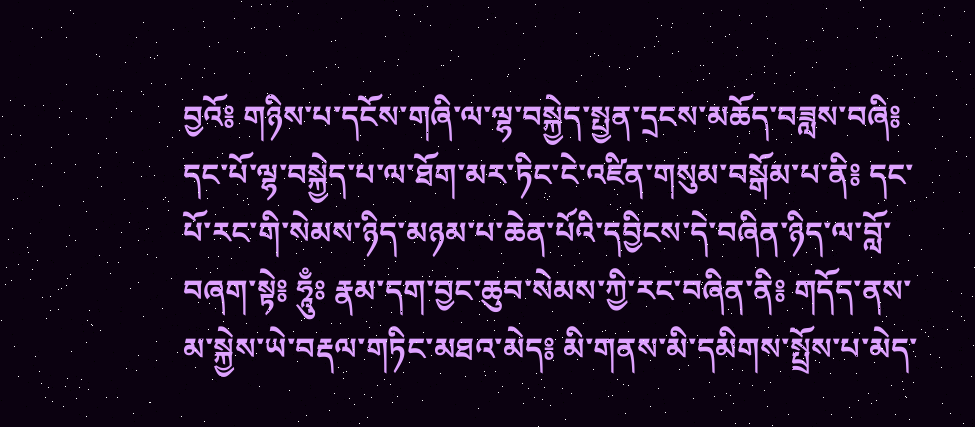བྱའོ༔ གཉིས་པ་དངོས་གཞི་ལ་ལྷ་བསྐྱེད་སྤྱན་དྲངས་མཆོད་བཟླས་བཞི༔ དང་པོ་ལྷ་བསྐྱེད་པ་ལ་ཐོག་མར་ཏིང་ངེ་འཛིན་གསུམ་བསྒོམ་པ་ནི༔ དང་པོ་རང་གི་སེམས་ཉིད་མཉམ་པ་ཆེན་པོའི་དབྱིངས་དེ་བཞིན་ཉིད་ལ་བློ་བཞག་སྟེ༔ ཧཱུྃཿ རྣམ་དག་བྱང་ཆུབ་སེམས་ཀྱི་རང་བཞིན་ནི༔ གདོད་ནས་མ་སྐྱེས་ཡེ་བརྡལ་གཏིང་མཐའ་མེད༔ མི་གནས་མི་དམིགས་སྤྲོས་པ་མེད་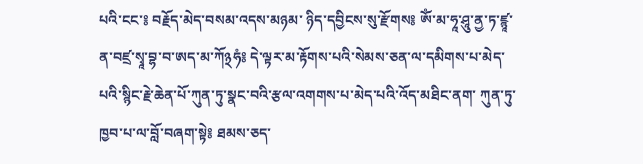པའི་ངང་༔ བརྗོད་མེད་བསམ་འདས་མཉམ་ ཉིད་དབྱིངས་སུ་རྫོགས༔ ཨོཾ་མ་ཧཱ་ཤཱུ་ནྱ་ཏ་ཛྙཱ་ན་བཛྲ་སྭཱ་བྷ་བ་ཨད་མ་ཀོ྅ཧཾ༔ དེ་ལྟར་མ་རྟོགས་པའི་སེམས་ཅན་ལ་དམིགས་པ་མེད་པའི་སྙིང་རྗེ་ཆེན་པོ་ཀུན་ཏུ་སྣང་བའི་རྩལ་འགགས་པ་མེད་པའི་འོད་མཐིང་ནག་ ཀུན་ཏུ་ཁྱབ་པ་ལ་བློ་བཞག་སྟེ༔ ཐམས་ཅད་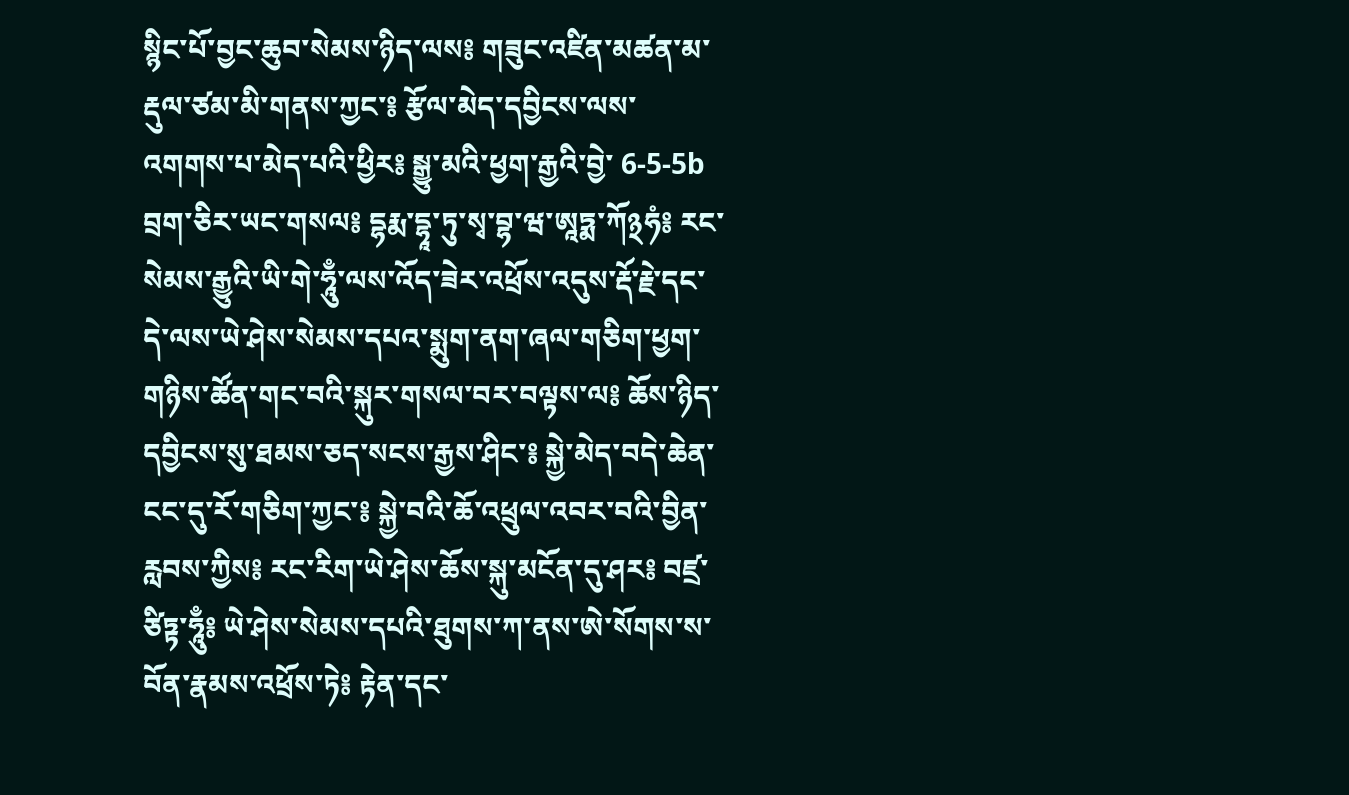སྙིང་པོ་བྱང་ཆུབ་སེམས་ཉིད་ལས༔ གཟུང་འཛིན་མཚན་མ་རྡུལ་ཙམ་མི་གནས་ཀྱང་༔ རྩོལ་མེད་དབྱིངས་ལས་འགགས་པ་མེད་པའི་ཕྱིར༔ སྒྱུ་མའི་ཕྱག་རྒྱའི་བྱེ་ 6-5-5b བྲག་ཅིར་ཡང་གསལ༔ དྷརྨ་དྷཱ་ཏུ་སྭ་བྷ་ཝ་ཨཱཏྨ་ཀོ྅ཧཾ༔ རང་སེམས་རྒྱུའི་ཡི་གེ་ཧཱུྃ་ལས་འོད་ཟེར་འཕྲོས་འདུས་རྡོ་རྗེ་དང་དེ་ལས་ཡེ་ཤེས་སེམས་དཔའ་སྨུག་ནག་ཞལ་གཅིག་ཕྱག་གཉིས་ཚོན་གང་བའི་སྐུར་གསལ་བར་བལྟས་ལ༔ ཆོས་ཉིད་དབྱིངས་སུ་ཐམས་ཅད་སངས་རྒྱས་ཤིང་༔ སྐྱེ་མེད་བདེ་ཆེན་ངང་དུ་རོ་གཅིག་ཀྱང་༔ སྐྱེ་བའི་ཆོ་འཕྲུལ་འབར་བའི་བྱིན་རླབས་ཀྱིས༔ རང་རིག་ཡེ་ཤེས་ཆོས་སྐུ་མངོན་དུ་ཤར༔ བཛྲ་ ཙིཏྟ་ཧཱུྃ༔ ཡེ་ཤེས་སེམས་དཔའི་ཐུགས་ཀ་ནས་ཨེ་སོགས་ས་བོན་རྣམས་འཕྲོས་ཏེ༔ རྟེན་དང་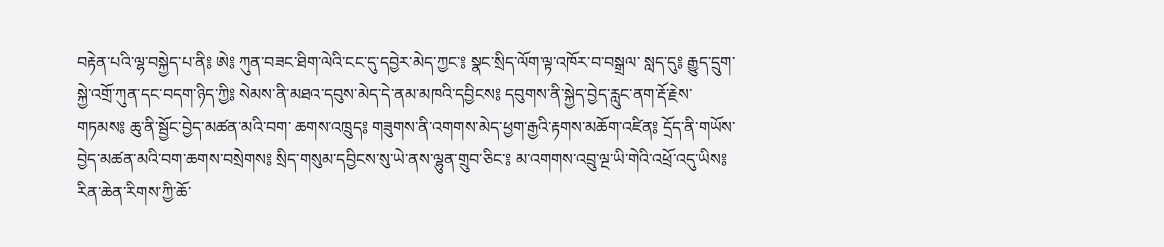བརྟེན་པའི་ལྷ་བསྐྱེད་པ་ནི༔ ཨེ༔ ཀུན་བཟང་ཐིག་ལེའི་ངང་དུ་དབྱེར་མེད་ཀྱང་༔ སྣང་སྲིད་ལོག་ལྟ་འཁོར་བ་བསྒྲལ་ སླད་དུ༔ རྒྱུད་དྲུག་སྐྱེ་འགྲོ་ཀུན་དང་བདག་ཉིད་ཀྱི༔ སེམས་ནི་མཐའ་དབུས་མེད་དེ་ནམ་མཁའི་དབྱིངས༔ དབུགས་ནི་སྐྱེད་བྱེད་རླུང་ནག་རྡོ་རྗེས་གཏམས༔ ཆུ་ནི་སྦྱོང་བྱེད་མཚན་མའི་བག་ ཆགས་འཁྲུད༔ གཟུགས་ནི་འགགས་མེད་ཕྱག་རྒྱའི་རྟགས་མཆོག་འཛིན༔ དྲོད་ནི་གཡོས་བྱེད་མཚན་མའི་བག་ཆགས་བསྲེགས༔ སྲིད་གསུམ་དབྱིངས་སུ་ཡེ་ནས་ལྷུན་གྲུབ་ཅིང་༔ མ་འགགས་འབྲུ་ལྔ་ཡི་གེའི་འཕྲོ་འདུ་ཡིས༔ རིན་ཆེན་རིགས་ཀྱི་ཆོ་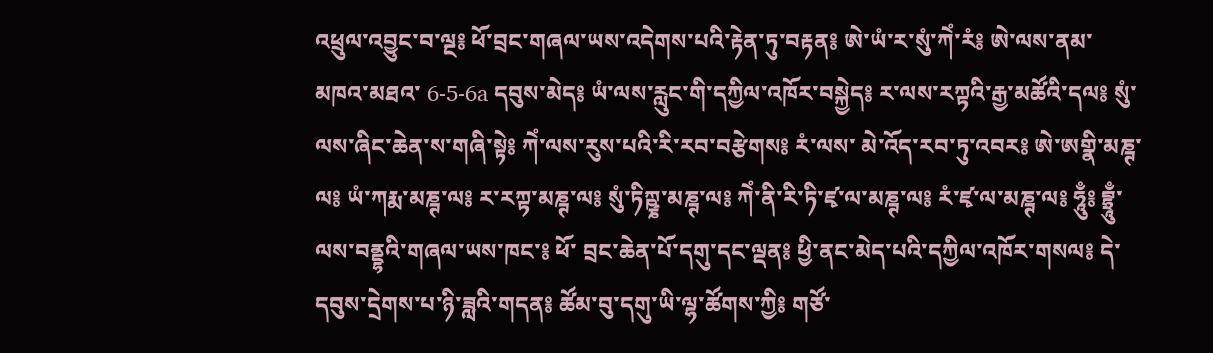འཕྲུལ་འབྱུང་བ་ལྔ༔ ཕོ་བྲང་གཞལ་ཡས་འདེགས་པའི་རྟེན་ཏུ་བརྟན༔ ཨེ་ཡཾ་ར་སུཾ་ཀེཾ་རཾ༔ ཨེ་ལས་ནམ་མཁའ་མཐའ་ 6-5-6a དབུས་མེད༔ ཡཾ་ལས་རླུང་གི་དཀྱིལ་འཁོར་བསྐྱེད༔ ར་ལས་རཀྟའི་རྒྱ་མཚོའི་དལ༔ སུཾ་ལས་ཞིང་ཆེན་ས་གཞི་སྟེ༔ ཀེཾ་ལས་རུས་པའི་རི་རབ་བརྩེགས༔ རཾ་ལས་ མེ་འོད་རབ་ཏུ་འབར༔ ཨེ་ཨགྣི་མཎྚ་ལ༔ ཡཾ་ཀརྨ་མཎྚ་ལ༔ ར་རཀྟ་མཎྚ་ལ༔ སུཾ་ཏིཀྵྞ་མཎྚ་ལ༔ ཀེཾ་ནི་རི་ཏི་ཛྭ་ལ་མཎྚ་ལ༔ རཾ་ཛྭ་ལ་མཎྚ་ལ༔ ཧཱུྃ༔ བྷྲཱུྃ་ལས་བནྡྷའི་གཞལ་ཡས་ཁང་༔ ཕོ་ བྲང་ཆེན་པོ་དགུ་དང་ལྡན༔ ཕྱི་ནང་མེད་པའི་དཀྱིལ་འཁོར་གསལ༔ དེ་དབུས་དྲེགས་པ་ཉི་ཟླའི་གདན༔ ཚོམ་བུ་དགུ་ཡི་ལྷ་ཚོགས་ཀྱི༔ གཙོ་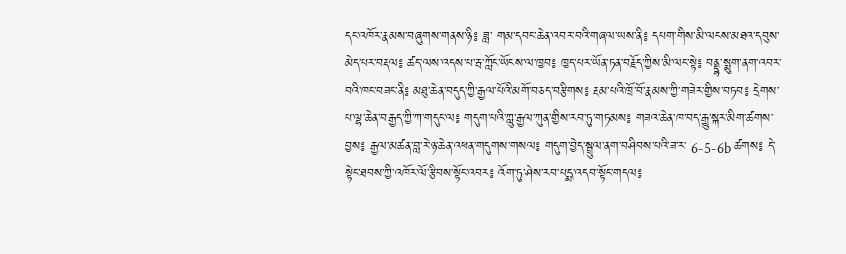དང་འཁོར་རྣམས་བཞུགས་གནས་ཉི༔ ཟླ་ གམ་དབང་ཆེན་འབར་བའི་གཞལ་ཡས་ནི༔ དཔག་གིས་མི་ལངས་མཐའ་དབུས་མེད་པར་བརྡལ༔ ཚད་ལས་འདས་པ་རྦ་ཀློང་ཡོངས་ལ་ཁྱབ༔ ཁྱད་པར་ཡོན་ཏན་བརྗོད་ཀྱིས་མི་ལང་སྟེ༔ བནྡྷ་སྨུག་ནག་འབར་བའི་ཁང་བཟང་ནི༔ མཐུ་ཆེན་བདུད་ཀྱི་རྒྱལ་པོའི་མགོ་བཅད་བརྩིགས༔ རྔམ་པའི་ཁྲོ་བོ་རྣམས་ཀྱི་གཟེར་གྱིས་བཏབ༔ དྲེགས་པ་ལྷ་ཆེན་བརྒྱད་ཀྱི་ཀ་གདུང་ལ༔ གདུག་པའི་ཀླུ་རྒྱལ་ཀུན་གྱིས་རབ་ཏུ་གཏམས༔ གཟའ་ཆེན་ཁ་བད་རྒྱུ་སྐར་མིག་ཚགས་བྱས༔ རྒྱལ་མཚན་བླ་རེ་ཉ་ཆེན་འཕན་གདུགས་གསལ༔ གདུག་བྱེད་སྦྲུལ་ནག་བཤིབས་པའི་ཟ་ར་ 6-5-6b ཚགས༔ དེ་སྟེང་ཐབས་ཀྱི་འཁོར་ལོ་རྩིབས་སྟོང་འབར༔ འོག་ཏུ་ཤེས་རབ་པདྨ་འདབ་སྟོང་གདལ༔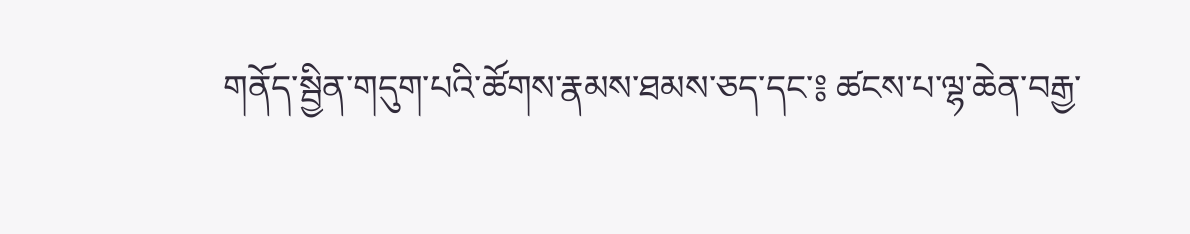གནོད་སྦྱིན་གདུག་པའི་ཚོགས་རྣམས་ཐམས་ཅད་དང་༔ ཚངས་པ་ལྷ་ཆེན་བརྒྱ་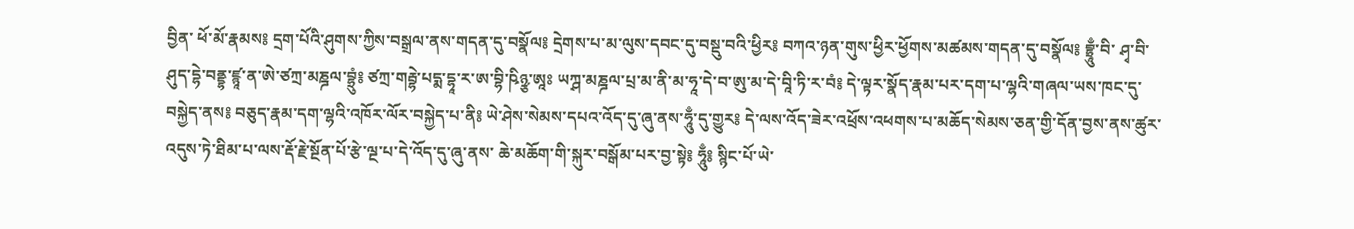བྱིན་ ཕོ་མོ་རྣམས༔ དྲག་པོའི་ཤུགས་ཀྱིས་བསྒྲལ་ནས་གདན་དུ་བསྣོལ༔ དྲེགས་པ་མ་ལུས་དབང་དུ་བསྡུ་བའི་ཕྱིར༔ བཀའ་ཉན་གུས་ཕྱིར་ཕྱོགས་མཚམས་གདན་དུ་བསྣོལ༔ བྷྲཱུྃ་བི་ ཤྭ་བི་ཤུད་དྷེ་བནྡྷ་ཛྙཱ་ན་ཨེ་ཙཀྲ་མཎྜལ་བྷྲུཾ༔ ཙཀྲ་གརྦྷེ་པདྨ་དྷཱ་ར་ཨ་བྷི་ཥིཉྩ་ཨཱཿ ཡཀྴ་མཎྜལ་པྲ་མ་ནི་མ་ཧཱ་དེ་བ་ཨུ་མ་དེ་བཱི་ཏི་ར་བཾ༔ དེ་ལྟར་སྣོད་རྣམ་པར་དག་པ་ལྷའི་གཞལ་ཡས་ཁང་དུ་བསྐྱེད་ནས༔ བཅུད་རྣམ་དག་ལྷའི་འཁོར་ལོར་བསྐྱེད་པ་ནི༔ ཡེ་ཤེས་སེམས་དཔའ་འོད་དུ་ཞུ་ནས་ཧཱུྃ་དུ་གྱུར༔ དེ་ལས་འོད་ཟེར་འཕྲོས་འཕགས་པ་མཆོད་སེམས་ཅན་གྱི་དོན་བྱས་ནས་ཚུར་འདུས་ཏེ་ཐིམ་པ་ལས་རྡོ་རྗེ་སྔོན་པོ་རྩེ་ལྔ་པ་དེ་འོད་དུ་ཞུ་ནས་ ཆེ་མཆོག་གི་སྐུར་བསྒོམ་པར་བྱ་སྟེ༔ ཧཱུྃ༔ སྙིང་པོ་ཡེ་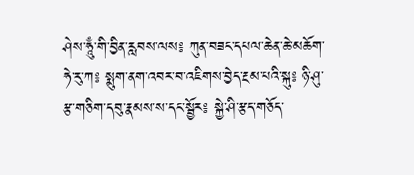ཤེས་ཧཱུྃ་གི་བྱིན་རླབས་ལས༔ ཀུན་བཟང་དཔལ་ཆེན་ཆེ་མཆོག་ཧེ་རུ་ཀ༔ སྨུག་ནག་འབར་བ་འཇིགས་བྱེད་རྔམ་པའི་སྐུ༔ ཉི་ཤུ་རྩ་གཅིག་དབུ་རྣམས་ས་དང་སྦྱོར༔ སྐྱེ་ཤི་རྩད་གཅོད་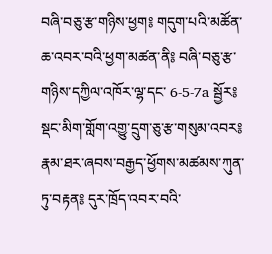བཞི་བཅུ་རྩ་གཉིས་ཕྱག༔ གདུག་པའི་མཚོན་ཆ་འབར་བའི་ཕྱག་མཚན་ནི༔ བཞི་བཅུ་རྩ་གཉིས་དཀྱིལ་འཁོར་ལྷ་དང་ 6-5-7a སྦྱོར༔ སྡང་མིག་གློག་འགྱུ་དྲུག་ཅུ་རྩ་གསུམ་འབར༔ རྣམ་ཐར་ཞབས་བརྒྱད་ཕྱོགས་མཚམས་ཀུན་ཏུ་བརྟན༔ དུར་ཁྲོད་འབར་བའི་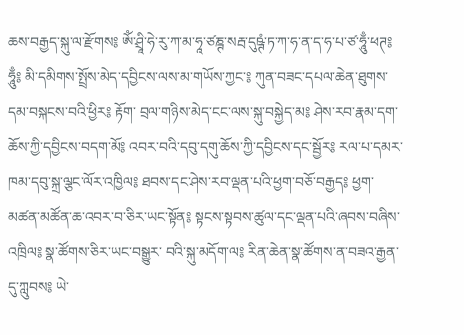ཆས་བརྒྱད་སྐུ་ལ་རྫོགས༔ ཨོཾ་ཤྲཱི་ཧེ་རུ་ཀ་མ་ཧཱ་ཙཎྚ་སརྦ་དུཥྚཾ་ཏ་ཀ་ཧ་ན་ད་ཧ་པ་ཙ་ཧཱུྃ་ཕཊ༔ ཧཱུྃ༔ མི་དམིགས་སྤྲོས་མེད་དབྱིངས་ལས་མ་གཡོས་ཀྱང་༔ ཀུན་བཟང་དཔལ་ཆེན་ཐུགས་དམ་བསྐངས་བའི་ཕྱིར༔ རྟོག་ བྲལ་གཉིས་མེད་ངང་ལས་སྐུ་བསྐྱེད་མ༔ ཤེས་རབ་རྣམ་དག་ཆོས་ཀྱི་དབྱིངས་བདག་མོ༔ འབར་བའི་དབུ་དགུ་ཆོས་ཀྱི་དབྱིངས་དང་སྦྱོར༔ རལ་པ་དམར་ཁམ་དབུ་སྐྲ་ལྕང་ལོར་འཁྱིལ༔ ཐབས་དང་ཤེས་རབ་ལྡན་པའི་ཕྱག་བཅོ་བརྒྱད༔ ཕྱག་མཚན་མཚོན་ཆ་འབར་བ་ཅིར་ཡང་སྟོན༔ སྟངས་སྟབས་ཚུལ་དང་ལྡན་པའི་ཞབས་བཞིས་འཁྲིལ༔ སྣ་ཚོགས་ཅིར་ཡང་བསྒྱུར་ བའི་སྐུ་མདོག་ལ༔ རིན་ཆེན་སྣ་ཚོགས་ན་བཟའ་རྒྱན་དུ་ཀླུབས༔ ཡེ་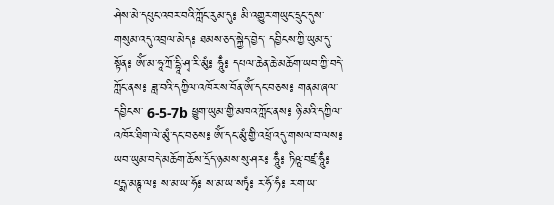ཤེས་མེ་དཔུང་འབར་བའི་ཀློང་རུམ་དུ༔ མི་འགྱུར་གཡུང་དྲུང་དུས་གསུམ་འདུ་འབྲལ་མེད༔ ཐམས་ཅད་སྐྱེད་བྱེད་ དབྱིངས་ཀྱི་ཡུམ་དུ་སྟོན༔ ཨོཾ་མ་ཧཱ་ཀྲོ་དྷཱི་ཤྭ་རི་མུཾ༔ ཧཱུྃ༔ དཔལ་ཆེན་ཆེ་མཆོག་ཡབ་ཀྱི་བདེ་ཀློང་ནས༔ ཟླ་བའི་དཀྱིལ་འཁོར་ས་བོན་ཨོཾ་དང་བཅས༔ གནམ་ཞལ་དབྱིངས་ 6-5-7b ཕྱུག་ཡུམ་གྱི་མཁའ་ཀློང་ནས༔ ཉི་མའི་དཀྱིལ་འཁོར་ཐིག་ལེ་མུཾ་དང་བཅས༔ ཨོཾ་དང་མུཾ་གྱི་འཕྲོ་འདུ་གསལ་བ་ལས༔ ཡབ་ཡུམ་བདེ་མཆོག་ཆོས་དྲོད་ཉམས་སུ་ཤར༔ ཧཱུྃ༔ ཏིཥྛ་བཛྲ་ཧཱུྃ༔ པདྨ་མཎྚ་ལ༔ ས་མ་ཡ་ཧོ༔ ས་མ་ཡ་སཏྭཾ༔ ར་ཧོ་ཧཾ༔ ར་ག་ཡ་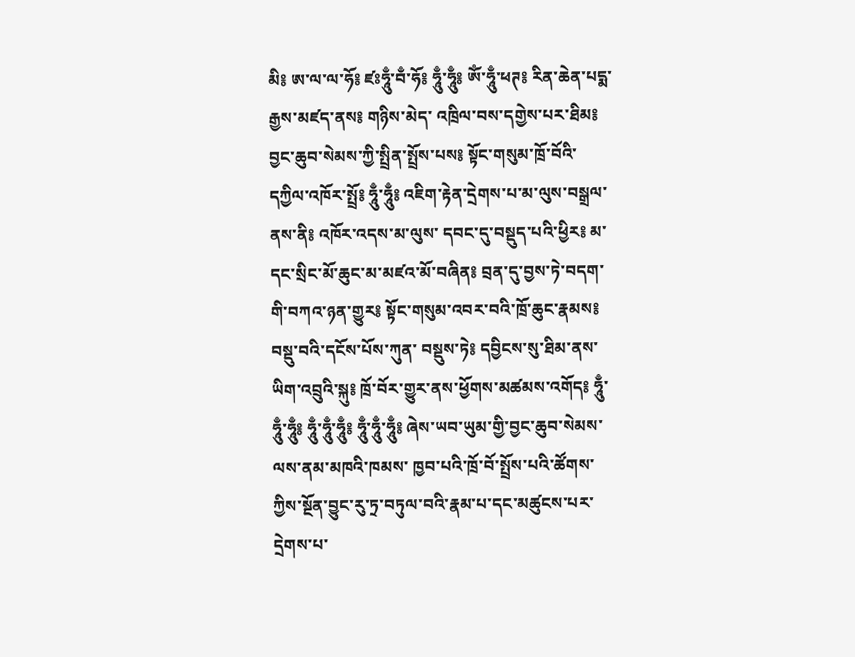མི༔ ཨ་ལ་ལ་ཧོ༔ ཛཿཧཱུྃ་བྃ་ཧོ༔ ཧཱུྃ་ཧཱུྃ༔ ཨོཾ་ཧཱུྃ་ཕཊ༔ རིན་ཆེན་པདྨ་རྒྱས་མཛད་ནས༔ གཉིས་མེད་ འཁྲིལ་བས་དགྱེས་པར་ཐིམ༔ བྱང་ཆུབ་སེམས་ཀྱི་སྤྲིན་སྤྲོས་པས༔ སྟོང་གསུམ་ཁྲོ་བོའི་དཀྱིལ་འཁོར་སྤྲོ༔ ཧཱུྃ་ཧཱུྃ༔ འཇིག་རྟེན་དྲེགས་པ་མ་ལུས་བསྒྲལ་ནས་ནི༔ འཁོར་འདས་མ་ལུས་ དབང་དུ་བསྡུད་པའི་ཕྱིར༔ མ་དང་སྲིང་མོ་ཆུང་མ་མཛའ་མོ་བཞིན༔ བྲན་དུ་བྱས་ཏེ་བདག་གི་བཀའ་ཉན་གྱུར༔ སྟོང་གསུམ་འབར་བའི་ཁྲོ་ཆུང་རྣམས༔ བསྡུ་བའི་དངོས་པོས་ཀུན་ བསྡུས་ཏེ༔ དབྱིངས་སུ་ཐིམ་ནས་ཡིག་འབྲུའི་སྐུ༔ ཁྲོ་བོར་གྱུར་ནས་ཕྱོགས་མཚམས་འགོད༔ ཧཱུྃ་ཧཱུྃ་ཧཱུྃ༔ ཧཱུྃ་ཧཱུྃ་ཧཱུྃ༔ ཧཱུྃ་ཧཱུྃ་ཧཱུྃ༔ ཞེས་ཡབ་ཡུམ་གྱི་བྱང་ཆུབ་སེམས་ལས་ནམ་མཁའི་ཁམས་ ཁྱབ་པའི་ཁྲོ་བོ་སྤྲོས་པའི་ཚོགས་ཀྱིས་སྔོན་བྱུང་རུ་ཏྲ་བཏུལ་བའི་རྣམ་པ་དང་མཚུངས་པར་དྲེགས་པ་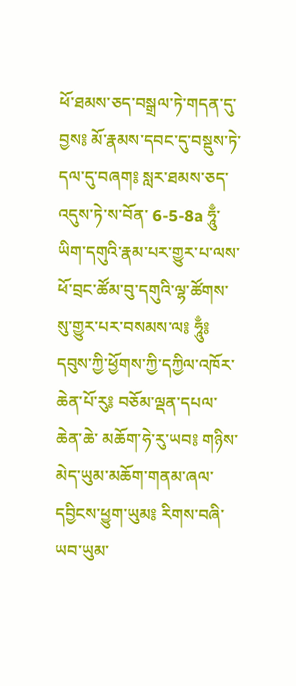ཕོ་ཐམས་ཅད་བསྒྲལ་ཏེ་གདན་དུ་བྱས༔ མོ་རྣམས་དབང་དུ་བསྡུས་ཏེ་དལ་དུ་བཞག༔ སླར་ཐམས་ཅད་འདུས་ཏེ་ས་བོན་ 6-5-8a ཧཱུྃ་ཡིག་དགུའི་རྣམ་པར་གྱུར་པ་ལས་ཕོ་བྲང་ཚོམ་བུ་དགུའི་ལྷ་ཚོགས་སུ་གྱུར་པར་བསམས་ལ༔ ཧཱུྃ༔ དབུས་ཀྱི་ཕྱོགས་ཀྱི་དཀྱིལ་འཁོར་ཆེན་པོ་རུ༔ བཅོམ་ལྡན་དཔལ་ཆེན་ཆེ་ མཆོག་ཧེ་རུ་ཡབ༔ གཉིས་མེད་ཡུམ་མཆོག་གནམ་ཞལ་དབྱིངས་ཕྱུག་ཡུམ༔ རིགས་བཞི་ཡབ་ཡུམ་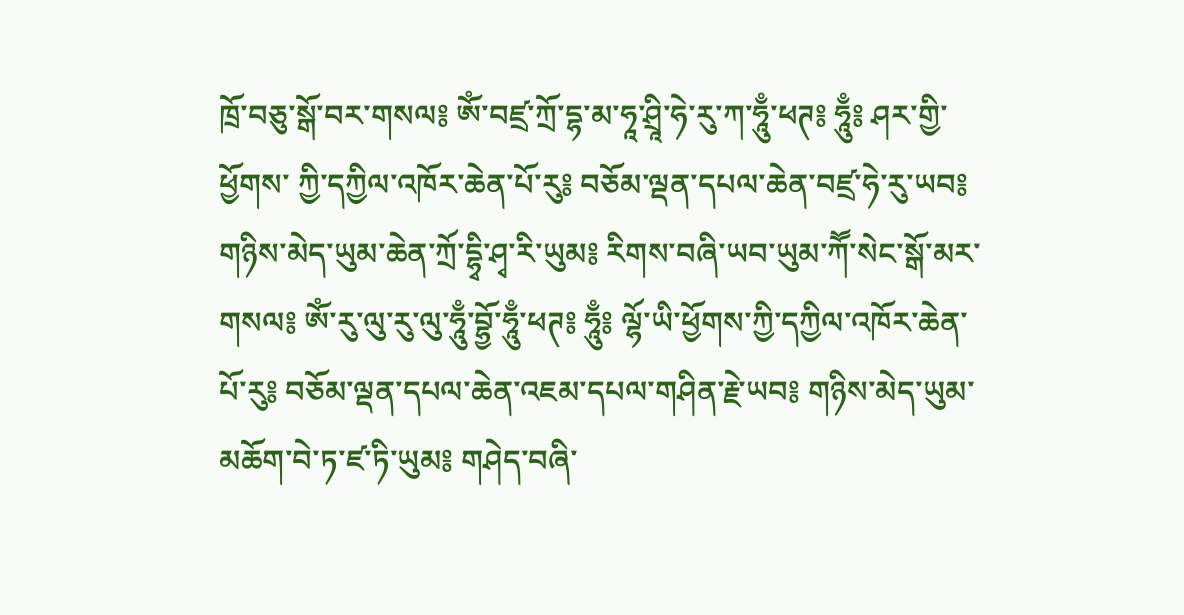ཁྲོ་བཅུ་སྒོ་བར་གསལ༔ ཨོཾ་བཛྲ་ཀྲོ་དྷ་མ་ཧཱ་ཤྲཱི་ཧེ་རུ་ཀ་ཧཱུྃ་ཕཊ༔ ཧཱུྃ༔ ཤར་གྱི་ཕྱོགས་ ཀྱི་དཀྱིལ་འཁོར་ཆེན་པོ་རུ༔ བཅོམ་ལྡན་དཔལ་ཆེན་བཛྲ་ཧེ་རུ་ཡབ༔ གཉིས་མེད་ཡུམ་ཆེན་ཀྲོ་དྷྭི་ཤྭ་རི་ཡུམ༔ རིགས་བཞི་ཡབ་ཡུམ་ཀཽ་སེང་སྒོ་མར་གསལ༔ ཨོཾ་རུ་ལུ་རུ་ལུ་ཧཱུྃ་བྷྱོ་ཧཱུྃ་ཕཊ༔ ཧཱུྃ༔ ལྷོ་ཡི་ཕྱོགས་ཀྱི་དཀྱིལ་འཁོར་ཆེན་པོ་རུ༔ བཅོམ་ལྡན་དཔལ་ཆེན་འཇམ་དཔལ་གཤིན་རྗེ་ཡབ༔ གཉིས་མེད་ཡུམ་མཆོག་བེ་ཏ་ཛ་ཏི་ཡུམ༔ གཤེད་བཞི་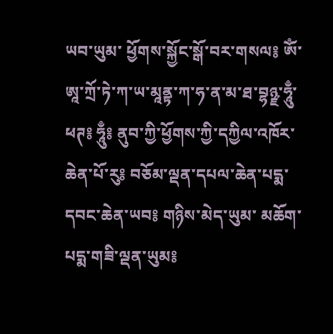ཡབ་ཡུམ་ ཕྱོགས་སྐྱོང་སྒོ་བར་གསལ༔ ཨོཾ་ཨཱ་ཀྲོ་ཏེ་ཀ་ཡ་མཱནྟ་ཀ་ཧ་ན་མ་ཐ་བྷཉྫ་ཧཱུྃ་ཕཊ༔ ཧཱུྃ༔ ནུབ་ཀྱི་ཕྱོགས་ཀྱི་དཀྱིལ་འཁོར་ཆེན་པོ་རུ༔ བཅོམ་ལྡན་དཔལ་ཆེན་པདྨ་དབང་ཆེན་ཡབ༔ གཉིས་མེད་ཡུམ་ མཆོག་པདྨ་གཟི་ལྡན་ཡུམ༔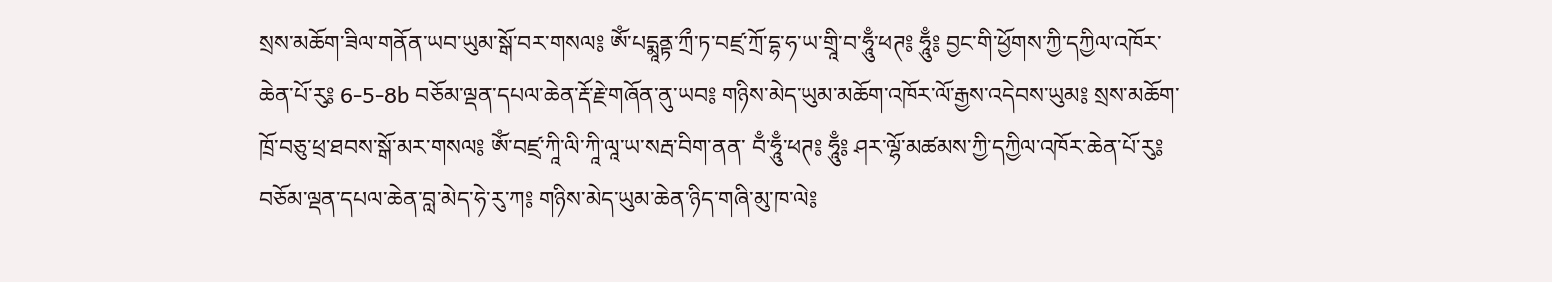སྲས་མཆོག་ཟིལ་གནོན་ཡབ་ཡུམ་སྒོ་བར་གསལ༔ ཨོཾ་པདྨཱནྟ་ཀྲྀ་ཏ་བཛྲ་ཀྲོ་དྷ་ཧ་ཡ་གྲཱི་བ་ཧཱུྃ་ཕཊ༔ ཧཱུྃ༔ བྱང་གི་ཕྱོགས་ཀྱི་དཀྱིལ་འཁོར་ཆེན་པོ་རུ༔ 6-5-8b བཅོམ་ལྡན་དཔལ་ཆེན་རྡོ་རྗེ་གཞོན་ནུ་ཡབ༔ གཉིས་མེད་ཡུམ་མཆོག་འཁོར་ལོ་རྒྱས་འདེབས་ཡུམ༔ སྲས་མཆོག་ཁྲོ་བཅུ་ཕྲ་ཐབས་སྒོ་མར་གསལ༔ ཨོཾ་བཛྲ་ཀཱི་ལི་ཀཱི་ལཱ་ཡ་སརྦ་བིག་ནན་ བྃ་ཧཱུྃ་ཕཊ༔ ཧཱུྃ༔ ཤར་ལྷོ་མཚམས་ཀྱི་དཀྱིལ་འཁོར་ཆེན་པོ་རུ༔ བཅོམ་ལྡན་དཔལ་ཆེན་བླ་མེད་ཧེ་རུ་ཀ༔ གཉིས་མེད་ཡུམ་ཆེན་ཉིད་གཞི་མུ་ཁ་ལེ༔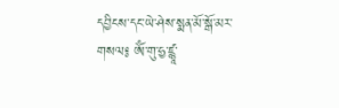དབྱིངས་དང་ཡེ་ཤེས་སྨན་མོ་སྒོ་མར་ གསལ༔ ཨོཾ་གུ་ཧྱ་ཛྙཱ་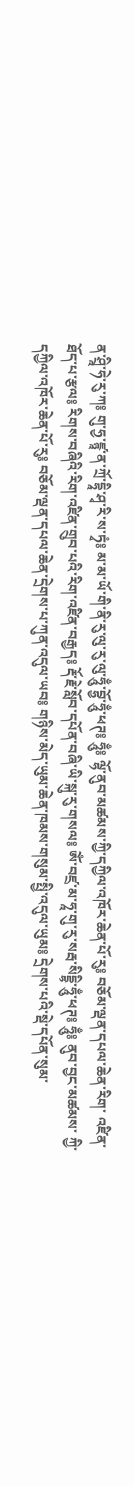ན་ཤྲཱི་ཧེ་རུ་ཀ༔ གུ་ཧྱ་ཛྙཱ་ན་ཀྲོ་དྷཱི་ཤྭ་རི་ས་ཏྭཾ༔ མ་མ་ཡོ་གི་ནི་རུ་ལུ་རུ་ལུ་ཧཱུྃ་བྷྱོ་ཧཱུྃ་ཕཊ༔ ཧཱུྃ༔ ལྷོ་ནུབ་མཚམས་ཀྱི་དཀྱིལ་འཁོར་ཆེན་པོ་རུ༔ བཅོམ་ལྡན་དཔལ་ཆེན་རིག་ འཛིན་ཐོད་པ་རྩལ༔ རིགས་བཞིའི་རིག་འཛིན་གྲུབ་པའི་རིག་འཛིན་བརྒྱད༔ རྡོ་རྗེ་སློབ་དཔོན་བཞི་ཡི་སྐུ་རུ་གསལ༔ ཨོཾ་བཛྲ་མ་ཧཱ་གུ་རུ་སརྦ་སིདྡྷི་ཧཱུྃ་ཕཊ༔ ཧཱུྃ༔ ནུབ་བྱང་མཚམས་ ཀྱི་དཀྱིལ་འཁོར་ཆེན་པོ་རུ༔ བཅོམ་ལྡན་དཔལ་ཆེན་དྲེགས་པ་ཀུན་འདུལ་ཡབ༔ གཉིས་མེད་ཡུམ་ཆེན་ཁམས་གསུམ་སྤྱི་འདུལ་ཡུམ༔ དྲེགས་པའི་སྡེ་དཔོན་སུམ་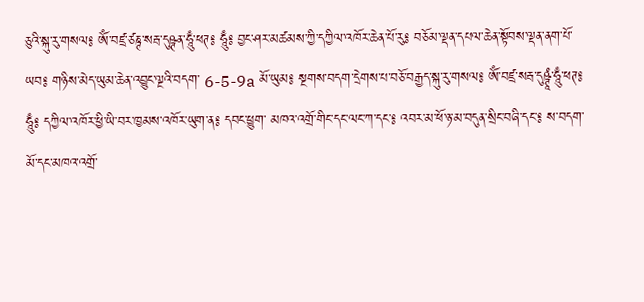ཅུའི་སྐུ་རུ་གསལ༔ ཨོཾ་བཛྲ་ཙཎྚ་སརྦ་དུཥྚན་ཧཱུྃ་ཕཊ༔ ཧཱུྃ༔ བྱང་ཤར་མཚམས་ཀྱི་དཀྱིལ་འཁོར་ཆེན་པོ་རུ༔ བཅོམ་ལྡན་དཔལ་ཆེན་སྟོབས་ལྡན་ནག་པོ་ཡབ༔ གཉིས་མེད་ཡུམ་ཆེན་འབྱུང་ལྔའི་བདག་ 6-5-9a མོ་ཡུམ༔ སྔགས་བདག་དྲེགས་པ་བཅོ་བརྒྱད་སྐུ་རུ་གསལ༔ ཨོཾ་བཛྲ་སརྦ་དུཥྚཱཾ་ཧཱུྃ་ཕཊ༔ ཧཱུྃ༔ དཀྱིལ་འཁོར་ཕྱི་ཡི་བར་ཁྱམས་འཁོར་ཡུག་ན༔ དབང་ཕྱུག་ མཁའ་འགྲོ་གིང་དང་ལང་ཀ་དང་༔ འབར་མ་ཕོ་ཉ་མ་བདུན་སྲིང་བཞི་དང་༔ ས་བདག་མོ་དང་མཁའ་འགྲོ་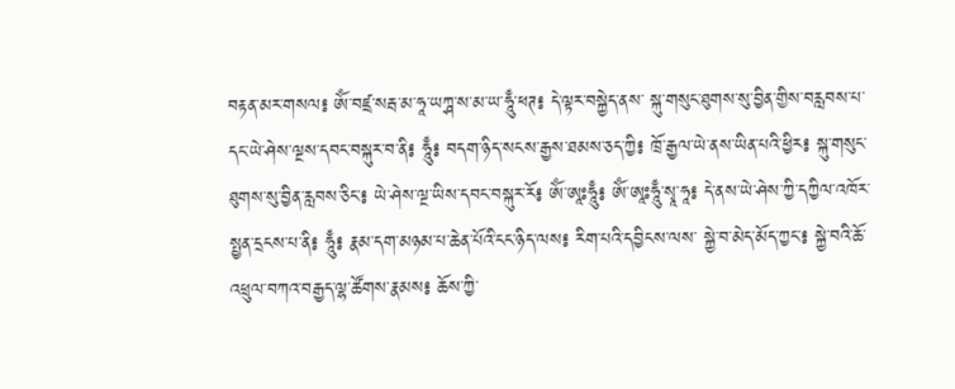བརྟན་མར་གསལ༔ ཨོཾ་བཛྲ་སརྦ་མ་ཧཱ་ཡཀྴ་ས་མ་ཡ་ཧཱུྃ་ཕཊ༔ དེ་ལྟར་བསྐྱེད་ནས་ སྐུ་གསུང་ཐུགས་སུ་བྱིན་གྱིས་བརླབས་པ་དང་ཡེ་ཤེས་ལྔས་དབང་བསྐུར་བ་ནི༔ ཧཱུྃ༔ བདག་ཉིད་སངས་རྒྱས་ཐམས་ཅད་ཀྱི༔ ཁྲོ་རྒྱལ་ཡེ་ནས་ཡིན་པའི་ཕྱིར༔ སྐུ་གསུང་ཐུགས་སུ་བྱིན་རླབས་ཅིང་༔ ཡེ་ཤེས་ལྔ་ཡིས་དབང་བསྐུར་རོ༔ ཨོཾ་ཨཱཿཧཱུྃ༔ ཨོཾ་ཨཱཿཧཱུྃ་སྭཱ་ཧཱ༔ དེ་ནས་ཡེ་ཤེས་ཀྱི་དཀྱིལ་འཁོར་སྤྱན་དྲངས་པ་ནི༔ ཧཱུྃ༔ རྣམ་དག་མཉམ་པ་ཆེན་པོའི་ངང་ཉིད་ལས༔ རིག་པའི་དབྱིངས་ལས་ སྐྱེ་བ་མེད་མོད་ཀྱང་༔ སྐྱེ་བའི་ཆོ་འཕྲུལ་བཀའ་བརྒྱད་ལྷ་ཚོགས་རྣམས༔ ཆོས་ཀྱི་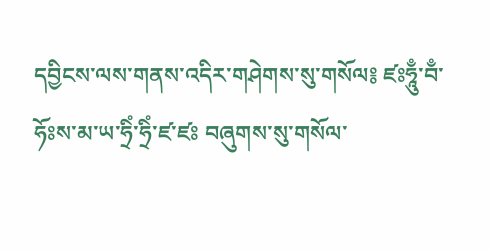དབྱིངས་ལས་གནས་འདིར་གཤེགས་སུ་གསོལ༔ ཛཿཧཱུྃ་བྃ་ཧོཿས་མ་ཡ་ཧྲིཾ་ཧྲིཾ་ཛ་ཛཿ བཞུགས་སུ་གསོལ་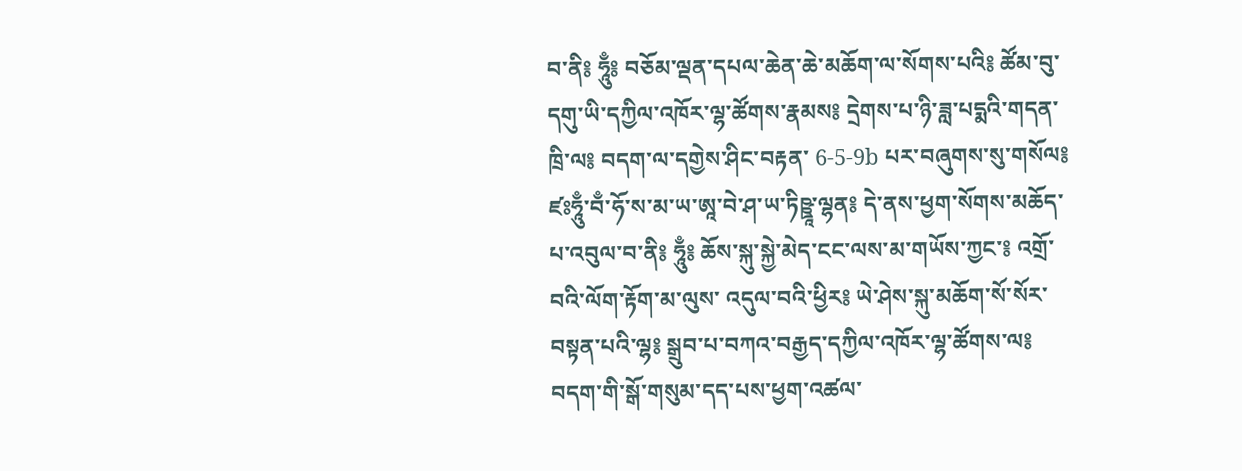བ་ནི༔ ཧཱུྃ༔ བཅོམ་ལྡན་དཔལ་ཆེན་ཆེ་མཆོག་ལ་སོགས་པའི༔ ཚོམ་བུ་དགུ་ཡི་དཀྱིལ་འཁོར་ལྷ་ཚོགས་རྣམས༔ དྲེགས་པ་ཉི་ཟླ་པདྨའི་གདན་ཁྲི་ལ༔ བདག་ལ་དགྱེས་ཤིང་བརྟན་ 6-5-9b པར་བཞུགས་སུ་གསོལ༔ ཛཿཧཱུྃ་བྃ་ཧོ་ས་མ་ཡ་ཨཱ་བེ་ཤ་ཡ་ཏིཥྛཱ་ལྷན༔ དེ་ནས་ཕྱག་སོགས་མཆོད་པ་འབུལ་བ་ནི༔ ཧཱུྃ༔ ཆོས་སྐུ་སྐྱེ་མེད་ངང་ལས་མ་གཡོས་ཀྱང་༔ འགྲོ་བའི་ལོག་རྟོག་མ་ལུས་ འདུལ་བའི་ཕྱིར༔ ཡེ་ཤེས་སྐུ་མཆོག་སོ་སོར་བསྟན་པའི་ལྷ༔ སྒྲུབ་པ་བཀའ་བརྒྱད་དཀྱིལ་འཁོར་ལྷ་ཚོགས་ལ༔ བདག་གི་སྒོ་གསུམ་དད་པས་ཕྱག་འཚལ་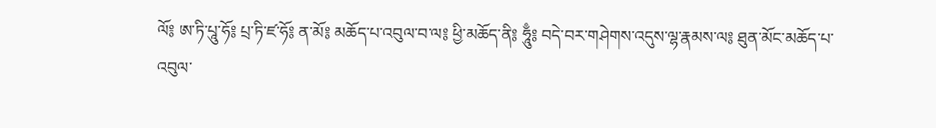ལོ༔ ཨ་ཏི་པཱུ་ཧོ༔ པྲ་ཏི་ཛ་ཧོ༔ ན་མོ༔ མཆོད་པ་འབུལ་བ་ལ༔ ཕྱི་མཆོད་ནི༔ ཧཱུྃ༔ བདེ་བར་གཤེགས་འདུས་ལྷ་རྣམས་ལ༔ ཐུན་མོང་མཆོད་པ་འབུལ་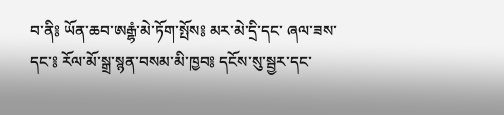བ་ནི༔ ཡོན་ཆབ་ཨརྒྷཾ་མེ་ཏོག་སྤོས༔ མར་མེ་དྲི་དང་ ཞལ་ཟས་དང་༔ རོལ་མོ་སྒྲ་སྙན་བསམ་མི་ཁྱབ༔ དངོས་སུ་སྦྱར་དང་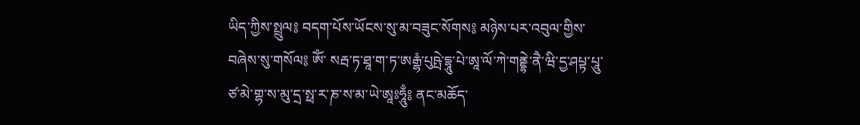ཡིད་ཀྱིས་སྤྲུལ༔ བདག་པོས་ཡོངས་སུ་མ་བཟུང་སོགས༔ མཉེས་པར་འབུལ་གྱིས་བཞེས་སུ་གསོལ༔ ཨོཾ་ སརྦ་ཏ་ཐཱ་ག་ཏ་ཨརྒྷཾ་པུཥྤེ་དྷཱུ་པེ་ཨཱ་ལོ་ཀེ་གནྡྷེ་ནཻ་ཝི་དྱ་ཤཔྟ་པཱུ་ཙ་མེ་གྷ་ས་མུ་དྲ་སྥ་ར་ཎ་ས་མ་ཡེ་ཨཱཿཧཱུྃ༔ ནང་མཆོད་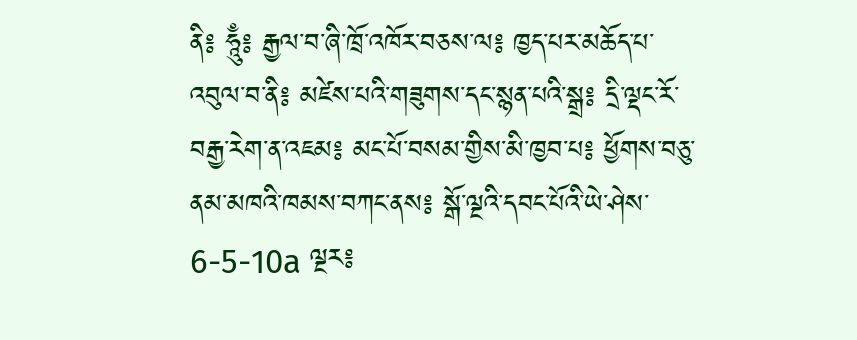ནི༔ ཧཱུྃ༔ རྒྱལ་བ་ཞི་ཁྲོ་འཁོར་བཅས་ལ༔ ཁྱད་པར་མཆོད་པ་འབུལ་བ་ནི༔ མཛེས་པའི་གཟུགས་དང་སྙན་པའི་སྒྲ༔ དྲི་ལྡང་རོ་བརྒྱ་རེག་ན་འཇམ༔ མང་པོ་བསམ་གྱིས་མི་ཁྱབ་པ༔ ཕྱོགས་བཅུ་ནམ་མཁའི་ཁམས་བཀང་ནས༔ སྒོ་ལྔའི་དབང་པོའི་ཡེ་ཤེས་ 6-5-10a ལྔར༔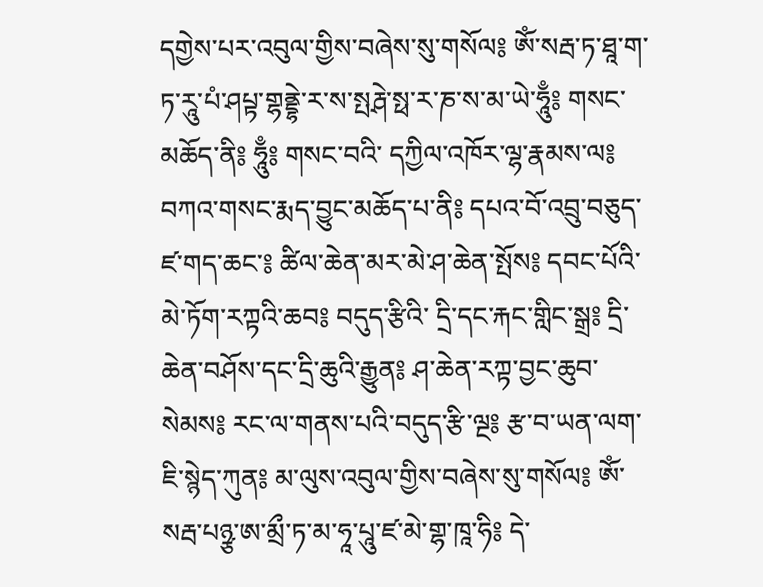དགྱེས་པར་འབུལ་གྱིས་བཞེས་སུ་གསོལ༔ ཨོཾ་སརྦ་ཏ་ཐཱ་ག་ཏ་རཱུ་པཾ་ཤཔྟ་གྷནྡྷེ་ར་ས་སྤརྴེ་སྥ་ར་ཎ་ས་མ་ཡེ་ཧཱུྃ༔ གསང་མཆོད་ནི༔ ཧཱུྃ༔ གསང་བའི་ དཀྱིལ་འཁོར་ལྷ་རྣམས་ལ༔ བཀའ་གསང་རྨད་བྱུང་མཆོད་པ་ནི༔ དཔའ་བོ་འབྲུ་བཅུད་ཛ་གད་ཆང་༔ ཚིལ་ཆེན་མར་མེ་ཤ་ཆེན་སྤོས༔ དབང་པོའི་མེ་ཏོག་རཀྟའི་ཆབ༔ བདུད་རྩིའི་ དྲི་དང་རྐང་གླིང་སྒྲ༔ དྲི་ཆེན་བཤོས་དང་དྲི་ཆུའི་རྒྱུན༔ ཤ་ཆེན་རཀྟ་བྱང་ཆུབ་སེམས༔ རང་ལ་གནས་པའི་བདུད་རྩི་ལྔ༔ རྩ་བ་ཡན་ལག་ཇི་སྙེད་ཀུན༔ མ་ལུས་འབུལ་གྱིས་བཞེས་སུ་གསོལ༔ ཨོཾ་སརྦ་པཉྩ་ཨ་མྲྀ་ཏ་མ་ཧཱ་པཱུ་ཛ་མེ་གྷ་ཁཱ་ཧི༔ དེ་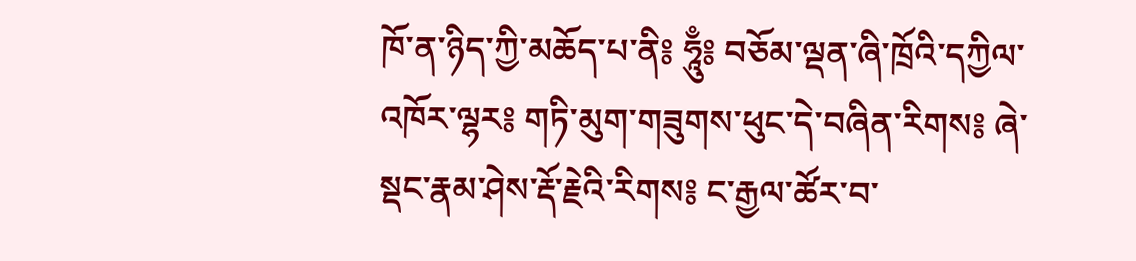ཁོ་ན་ཉིད་ཀྱི་མཆོད་པ་ནི༔ ཧཱུྃ༔ བཅོམ་ལྡན་ཞི་ཁྲོའི་དཀྱིལ་འཁོར་ལྷར༔ གཏི་མུག་གཟུགས་ཕུང་དེ་བཞིན་རིགས༔ ཞེ་སྡང་རྣམ་ཤེས་རྡོ་རྗེའི་རིགས༔ ང་རྒྱལ་ཚོར་བ་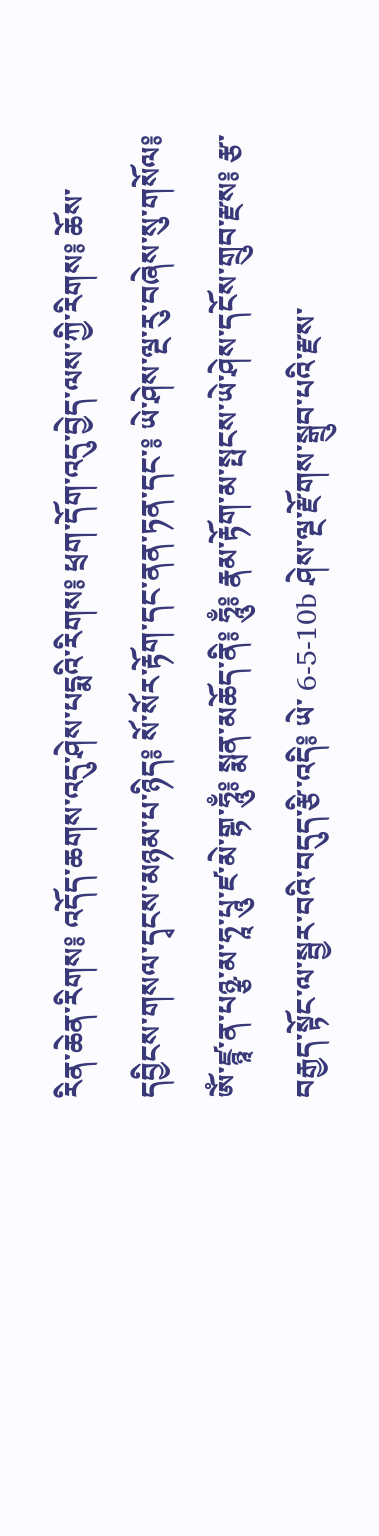རིན་ཆེན་རིགས༔ འདོད་ཆགས་འདུ་ཤེས་པདྨའི་རིགས༔ ཕྲག་དོག་འདུ་བྱེད་ལས་ཀྱི་རིགས༔ ཆོས་དབྱིངས་གསལ་དྭངས་མཉམ་པ་ཉིད༔ སོ་སོར་རྟོག་དང་ནན་ཏན་དང་༔ ཡེ་ཤེས་ལྔ་རུ་བཞེས་སུ་གསོལ༔ ཨོཾ་ཛྙཱ་ན་པཉྩ་མ་ཧཱ་པཱུ་ཛ་མེ་གྷ་ཧཱུྃ༔ སྨན་མཆོད་ནི༔ ཧཱུྃ༔ རྣམ་རྟོག་མ་སྤངས་ཡེ་ཤེས་དངོས་གྲུབ་རྫས༔ རྩ་བརྒྱད་སྟོང་ལ་སྦྱར་བའི་བདུད་རྩི་འདི༔ ཡེ་ 6-5-10b ཤེས་ལྔ་རྫོགས་སྒྲུབ་པའི་རྫས་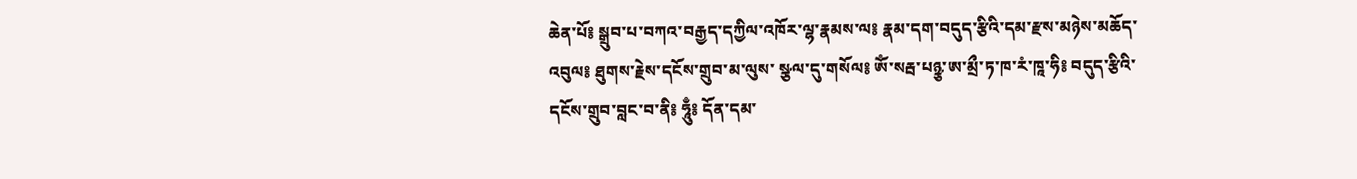ཆེན་པོ༔ སྒྲུབ་པ་བཀའ་བརྒྱད་དཀྱིལ་འཁོར་ལྷ་རྣམས་ལ༔ རྣམ་དག་བདུད་རྩིའི་དམ་རྫས་མཉེས་མཆོད་འབུལ༔ ཐུགས་རྗེས་དངོས་གྲུབ་མ་ལུས་ སྩལ་དུ་གསོལ༔ ཨོཾ་སརྦ་པཉྩ་ཨ་མྲྀ་ཏ་ཁ་རཾ་ཁཱ་ཧི༔ བདུད་རྩིའི་དངོས་གྲུབ་བླང་བ་ནི༔ ཧཱུྃ༔ དོན་དམ་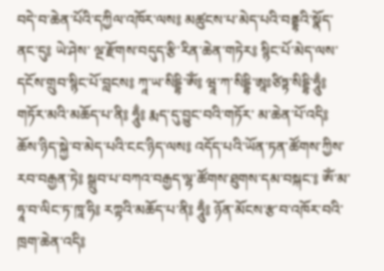བདེ་བ་ཆེན་པོའི་དཀྱིལ་འཁོར་ལས༔ མཚུངས་པ་མེད་པའི་བནྡྷའི་སྣོད་ནང་དུ༔ ཡེ་ཤེས་ ལྔ་རྫོགས་བདུད་རྩི་རིན་ཆེན་གཏེར༔ སྙིང་པོ་མེད་ལས་དངོས་གྲུབ་སྙིང་པོ་བླངས༔ ཀཱ་ཡ་སིདྡྷི་ཨོཾ༔ ཝཱ་ཀ་སིདྡྷི་ཨཱཿཙིཏྟ་སིདྡྷི་ཧཱུྃ༔ གཏོར་མའི་མཆོད་པ་ནི༔ ཧཱུྃ༔ རྨད་དུ་བྱུང་བའི་གཏོར་ མ་ཆེན་པོ་འདི༔ ཆོས་ཉིད་སྐྱེ་བ་མེད་པའི་ངང་ཉིད་ལས༔ འདོད་པའི་ཡོན་ཏན་ཚོགས་ཀྱིས་རབ་བརྒྱན་ཏེ༔ སྒྲུབ་པ་བཀའ་བརྒྱད་ལྷ་ཚོགས་ཐུགས་དམ་བསྐང་༔ ཨོཾ་མ་ཧཱ་བ་ལིང་ཏ་ཁཱ་ཧི༔ རཀྟའི་མཆོད་པ་ནི༔ ཧཱུྃ༔ ཉོན་མོངས་རྩ་བ་འཁོར་བའི་ཁྲག་ཆེན་འདི༔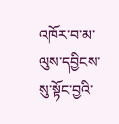འཁོར་བ་མ་ལུས་དབྱིངས་སུ་སྟོང་བྱའི་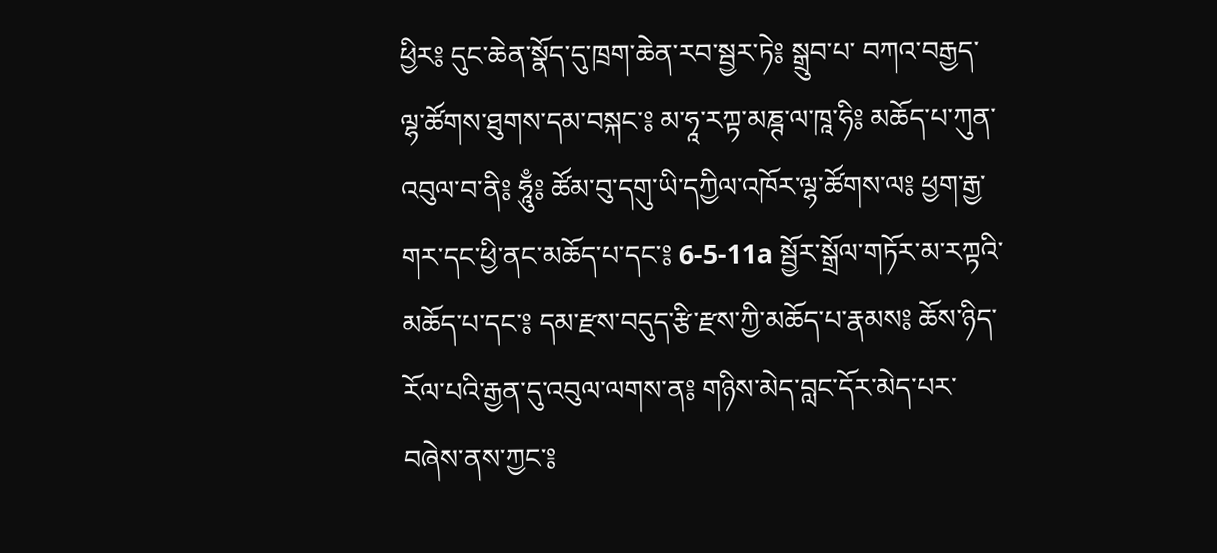ཕྱིར༔ དུང་ཆེན་སྣོད་དུ་ཁྲག་ཆེན་རབ་སྦྱར་ཏེ༔ སྒྲུབ་པ་ བཀའ་བརྒྱད་ལྷ་ཚོགས་ཐུགས་དམ་བསྐང་༔ མ་ཧཱ་རཀྟ་མཎྚ་ལ་ཁཱ་ཧི༔ མཆོད་པ་ཀུན་འབུལ་བ་ནི༔ ཧཱུྃ༔ ཚོམ་བུ་དགུ་ཡི་དཀྱིལ་འཁོར་ལྷ་ཚོགས་ལ༔ ཕྱག་རྒྱ་གར་དང་ཕྱི་ནང་མཆོད་པ་དང་༔ 6-5-11a སྦྱོར་སྒྲོལ་གཏོར་མ་རཀྟའི་མཆོད་པ་དང་༔ དམ་རྫས་བདུད་རྩི་རྫས་ཀྱི་མཆོད་པ་རྣམས༔ ཆོས་ཉིད་རོལ་པའི་རྒྱན་དུ་འབུལ་ལགས་ན༔ གཉིས་མེད་བླང་དོར་མེད་པར་ བཞེས་ནས་ཀྱང་༔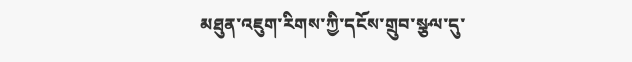མཐུན་འཇུག་རིགས་ཀྱི་དངོས་གྲུབ་སྩལ་དུ་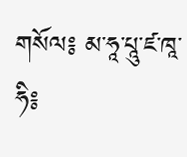གསོལ༔ མ་ཧཱ་པཱུ་ཛ་ཁཱ་ཧི༔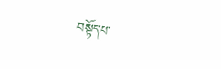བསྟོད་པ་